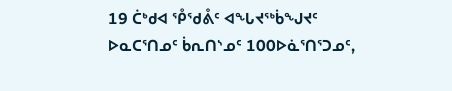19 ᑖᒃᑯᐊ ᕾᖁᕔᑦ ᐊᖓᔪᖅᑳᖑᔪᑦ ᐅᓇᑕᕐᑎᓄᑦ ᑳᕆᑎᔅᓄᑦ 100ᐅᓈᕐᑎᕐᑐᓄᑦ,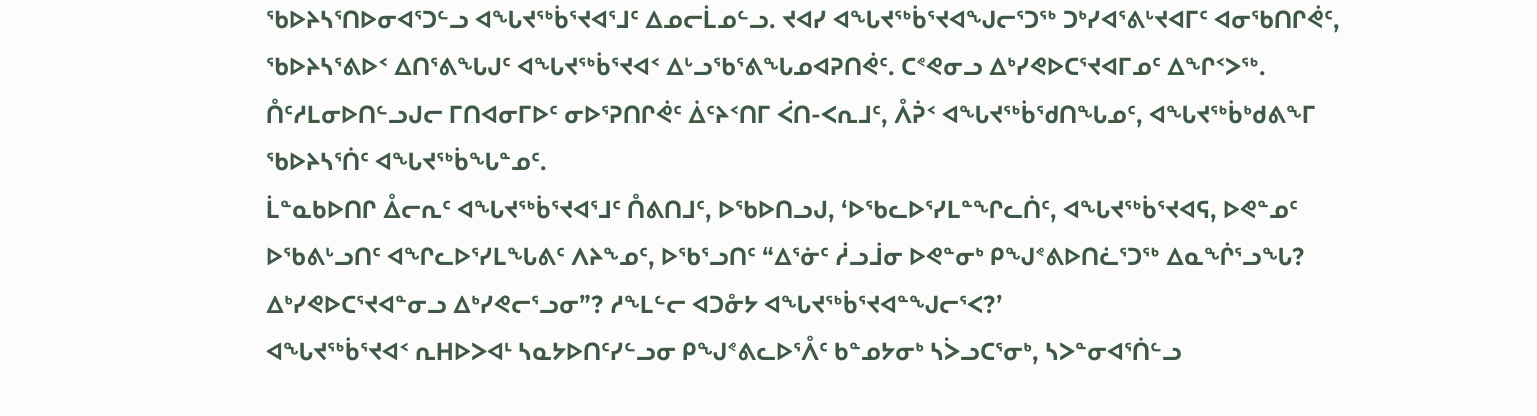ᖃᐅᔨᓴᕐᑎᐅᓂᐊᕐᑐᓪᓗ ᐊᖓᔪᖅᑳᕐᔪᐊᕐᒧᑦ ᐃᓄᓕᒫᓄᓪᓗ. ᔪᐊᓯ ᐊᖓᔪᖅᑳᕐᔪᐊᖑᓕᕐᑐᖅ ᑐᒃᓯᐊᕐᕕᒡᔪᐊᒥᑦ ᐊᓂᖃᑎᒋᕚᑦ, ᖃᐅᔨᓴᕐᕕᐅᑉ ᐃᑎᕐᕕᖓᒍᑦ ᐊᖓᔪᖅᑳᕐᔪᐊᑉ ᐃᒡᓗᖃᕐᕕᖓᓄᐊᕈᑎᕚᑦ. ᑕᕝᕙᓂᓗ ᐃᒃᓯᕙᐅᑕᕐᔪᐊᒥᓄᑦ ᐃᖏᑉᐳᖅ.
ᑍᑦᓱᒪᓂᐅᑎᓪᓗᒍᓕ ᒥᑎᐊᓂᒥᐅᑦ ᓂᐅᕐᕈᑎᒋᕚᑦ ᐄᑦᔨᑉᑎᒥ ᐹᑎ-ᐸᕆᒧᑦ, ᐰᕉᑉ ᐊᖓᔪᖅᑳᖁᑎᖓᓄᑦ, ᐊᖓᔪᖅᑳᒃᑯᕕᖕᒥ ᖃᐅᔨᓴᕐᑏᑦ ᐊᖓᔪᖅᑳᖓᓐᓄᑦ.
ᒫᓐᓇᑲᐅᑎᒋ ᐂᓕᕆᑦ ᐊᖓᔪᖅᑳᕐᔪᐊᕐᒧᑦ ᑍᕕᑎᒧᑦ, ᐅᖃᐅᑎᓗᒍ, ‘ᐅᖃᓚᐅᕐᓯᒪᓐᖏᓚᑏᑦ, ᐊᖓᔪᖅᑳᕐᔪᐊᕋ, ᐅᕙᓐᓄᑦ ᐅᖃᕕᒡᓗᑎᑦ ᐊᖏᓚᐅᕐᓯᒪᖓᕕᑦ ᐱᔨᖕᓄᑦ, ᐅᖃᕐᓗᑎᑦ “ᐃᕐᓃᑦ ᓲᓗᒨᓂ ᐅᕙᓐᓂᒃ ᑭᖑᕝᕕᐅᑎᓛᕐᑐᖅ ᐃᓇᖐᕐᓗᖓ? ᐃᒃᓯᕙᐅᑕᕐᔪᐊᓐᓂᓗ ᐃᒃᓯᕙᓕᕐᓗᓂ”? ᓱᖕᒪᓪᓕ ᐊᑐᓁᔭ ᐊᖓᔪᖅᑳᕐᔪᐊᓐᖑᓕᕐᐸ?’
ᐊᖓᔪᖅᑳᕐᔪᐊᑉ ᕆᕼᐅᐳᐊᒻ ᓴᓇᔭᐅᑎᑦᓯᓪᓗᓂ ᑭᖑᕝᕕᓚᐅᕐᐰᑦ ᑲᓐᓄᔭᓂᒃ ᓴᐴᓗᑕᕐᓂᒃ, ᓴᐳᓐᓂᐊᕐᑏᓪᓗ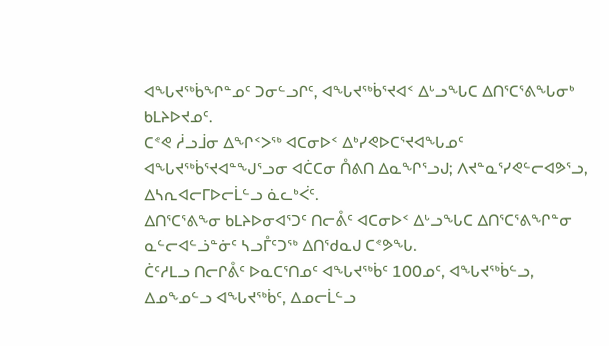ᐊᖓᔪᖅᑳᖏᓐᓄᑦ ᑐᓂᓪᓗᒋᑦ, ᐊᖓᔪᖅᑳᕐᔪᐊᑉ ᐃᒡᓗᖓᑕ ᐃᑎᕐᑕᕐᕕᖓᓂᒃ ᑲᒪᔨᐅᔪᓄᑦ.
ᑕᕝᕙ ᓲᓗᒨᓂ ᐃᖏᑉᐳᖅ ᐊᑕᓂᐅᑉ ᐃᒃᓯᕙᐅᑕᕐᔪᐊᖓᓄᑦ ᐊᖓᔪᖅᑳᕐᔪᐊᓐᖑᕐᓗᓂ ᐊᑖᑕᓂ ᑍᕕᑎ ᐃᓇᖏᕐᓗᒍ; ᐱᔪᓐᓇᕐᓯᕙᓪᓕᐊᕗᕐᓗ, ᐃᓴᕆᐊᓕᒥᐅᓕᒫᓪᓗ ᓈᓚᒃᐹᑦ.
ᐃᑎᕐᑕᕐᕕᖕᓂ ᑲᒪᔨᐅᓂᐊᕐᑐᑦ ᑎᓕᕔᑦ ᐊᑕᓂᐅᑉ ᐃᒡᓗᖓᑕ ᐃᑎᕐᑕᕐᕕᖏᓐᓂ ᓇᓪᓕᐊᓪᓘᓐᓃᑦ ᓴᓗᒤᑦᑐᖅ ᐃᑎᖁᓇᒍ ᑕᕝᕗᖓ.
ᑖᑦᓱᒪᓗ ᑎᓕᒋᕔᑦ ᐅᓇᑕᕐᑎᓄᑦ ᐊᖓᔪᖅᑳᑦ 100ᓄᑦ, ᐊᖓᔪᖅᑳᓪᓗ, ᐃᓄᖕᓄᓪᓗ ᐊᖓᔪᖅᑳᑦ, ᐃᓄᓕᒫᓪᓗ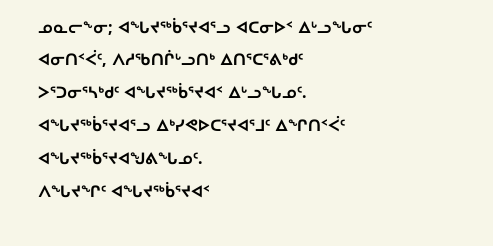ᓄᓇᓕᖕᓂ; ᐊᖓᔪᖅᑳᕐᔪᐊᕐᓗ ᐊᑕᓂᐅᑉ ᐃᒡᓗᖓᓂᑦ ᐊᓂᑎᑉᐹᑦ, ᐱᓱᖃᑎᒌᒡᓗᑎᒃ ᐃᑎᕐᑕᕐᕕᒃᑯᑦ ᐳᕐᑐᓂᕐᓴᒃᑯᑦ ᐊᖓᔪᖅᑳᕐᔪᐊᑉ ᐃᒡᓗᖓᓄᑦ. ᐊᖓᔪᖅᑳᕐᔪᐊᕐᓗ ᐃᒃᓯᕙᐅᑕᕐᔪᐊᕐᒧᑦ ᐃᖏᑎᑉᐹᑦ ᐊᖓᔪᖅᑳᕐᔪᐊᖑᕕᖓᓄᑦ.
ᐱᖓᔪᖏᑦ ᐊᖓᔪᖅᑳᕐᔪᐊᑉ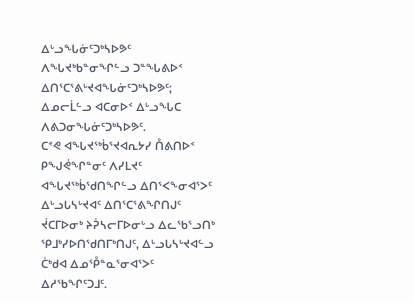ᐃᒡᓗᖓᓃᑦᑐᒃᓴᐅᕗᑦ ᐱᖓᔪᒃᑲᓐᓂᖏᓪᓗ ᑐᓐᖓᕕᐅᑉ ᐃᑎᕐᑕᕐᕕᒡᔪᐊᖓᓃᑦᑐᒃᓴᐅᕗᑦ; ᐃᓄᓕᒫᓪᓗ ᐊᑕᓂᐅᑉ ᐃᒡᓗᖓᑕ ᐱᕕᑐᓂᖓᓃᑦᑐᒃᓴᐅᕗᑦ.
ᑕᕝᕙ ᐊᖓᔪᖅᑳᕐᔪᐊᕆᔭᓯ ᑍᕕᑎᐅᑉ ᑭᖑᕚᖏᓐᓂᑦ ᐱᓯᒪᔪᑦ ᐊᖓᔪᖅᑳᖁᑎᖏᓪᓗ ᐃᑎᕐᐸᖕᓂᐊᕐᐳᑦ ᐃᒡᓗᒐᓴᒡᔪᐊᑦ ᐃᑎᕐᑕᕐᕕᖏᑎᒍᑦ ᔫᑕᒥᐅᓂᒃ ᔨᕉᓴᓕᒥᐅᓂᒡᓗ ᐃᓚᖃᕐᓗᑎᒃ ᕿᒧᒃᓯᐅᑎᖁᑎᒥᒃᑎᒍᑦ, ᐃᒡᓗᒐᓴᒡᔪᐊᓪᓗ ᑖᒃᑯᐊ ᐃᓄᕾᓐᓇᕐᓂᐊᕐᐳᑦ ᐃᓱᖃᖏᑦᑐᒧᑦ.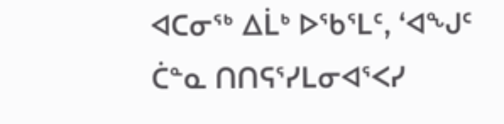ᐊᑕᓂᖅ ᐃᒫᒃ ᐅᖃᕐᒪᑦ, ‘ᐊᖑᑦ ᑖᓐᓇ ᑎᑎᕋᕐᓯᒪᓂᐊᕐᐸᓯ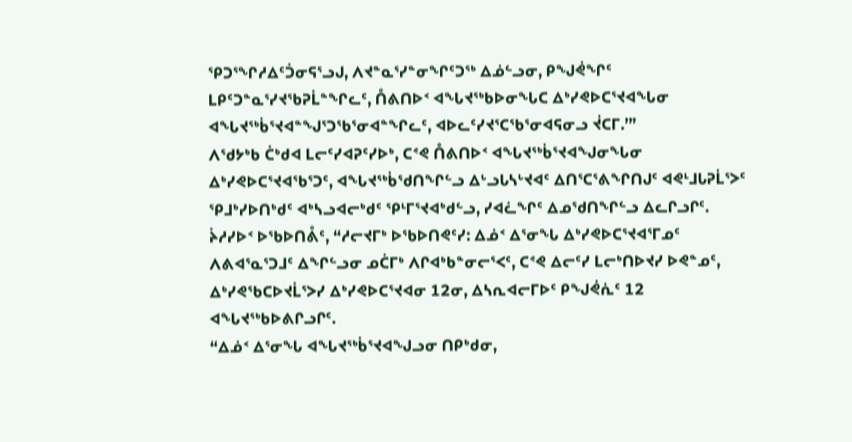ᕿᑐᕐᖏᓱᐃᑦᑑᓂᕋᕐᓗᒍ, ᐱᔪᓐᓇᕐᓯᓐᓂᖏᑦᑐᖅ ᐃᓅᓪᓗᓂ, ᑭᖑᕚᖏᑦ ᒪᑭᑦᑐᓐᓇᕐᓯᔪᖃᕈᒫᓐᖏᓚᑦ, ᑍᕕᑎᐅᑉ ᐊᖓᔪᖅᑲᐅᓂᖓᑕ ᐃᒃᓯᕙᐅᑕᕐᔪᐊᖓᓂ ᐊᖓᔪᖅᑳᕐᔪᐊᓐᖑᕐᑐᖃᕐᓂᐊᓐᖏᓚᑦ, ᐊᐅᓚᑦᓯᔪᕐᑕᖃᕐᓂᐊᕋᓂᓗ ᔫᑕᒥ.’”
ᐱᖁᔭᒃᑲ ᑖᒃᑯᐊ ᒪᓕᑦᓯᐊᕈᑦᓯᐅᒃ, ᑕᕝᕙ ᑍᕕᑎᐅᑉ ᐊᖓᔪᖅᑳᕐᔪᐊᖑᓂᖓᓂ ᐃᒃᓯᕙᐅᑕᕐᔪᐊᖃᕐᑐᑦ, ᐊᖓᔪᖅᑳᖁᑎᖏᓪᓗ ᐃᒡᓗᒐᓴᒡᔪᐊᑦ ᐃᑎᕐᑕᕐᕕᖏᑎᒍᑦ ᐊᕙᒻᒧᒐᕈᒫᕐᐳᑦ ᕿᒧᒃᓯᐅᑎᒃᑯᑦ ᐊᒃᓴᓗᐊᓕᒃᑯᑦ ᕿᒻᒥᕐᔪᐊᒃᑯᓪᓗ, ᓯᐊᓛᖏᑦ ᐃᓄᖁᑎᖏᓪᓗ ᐃᓚᒋᓗᒋᑦ.
ᔩᓱᓯᐅᑉ ᐅᖃᐅᑎᕔᑦ, “ᓱᓕᔪᒥᒃ ᐅᖃᐅᑎᕙᑦᓯ: ᐃᓅᑉ ᐃᕐᓂᖓ ᐃᒃᓯᕙᐅᑕᕐᔪᐊᕐᒥᓄᑦ ᐱᕕᐊᕐᓇᕐᑐᒧᑦ ᐃᖏᓪᓗᓂ ᓄᑖᒥᒃ ᐱᒋᐊᒃᑲᓐᓂᓕᕐᐸᑦ, ᑕᕝᕙ ᐃᓕᑦᓯ ᒪᓕᒃᑎᐅᔪᓯ ᐅᕙᓐᓄᑦ, ᐃᒃᓯᕙᖃᑕᐅᔪᒫᕐᐳᓯ ᐃᒃᓯᕙᐅᑕᕐᔪᐊᓂ 12ᓂ, ᐃᓴᕆᐊᓕᒥᐅᑦ ᑭᖑᕚᕇᑦ 12 ᐊᖓᔪᖅᑲᐅᕕᒋᓗᒋᑦ.
“ᐃᓅᑉ ᐃᕐᓂᖓ ᐊᖓᔪᖅᑳᕐᔪᐊᖑᓗᓂ ᑎᑭᒃᑯᓂ,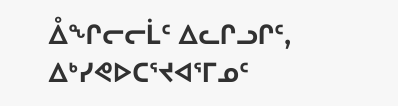ᐂᖏᓕᓕᒫᑦ ᐃᓚᒋᓗᒋᑦ, ᐃᒃᓯᕙᐅᑕᕐᔪᐊᕐᒥᓄᑦ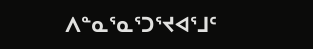ᐱᓐᓇᕐᓇᕐᑐᕐᔪᐊᕐᒧᑦ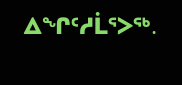ᐃᖏᑦᓱᒫᕐᐳᖅ.